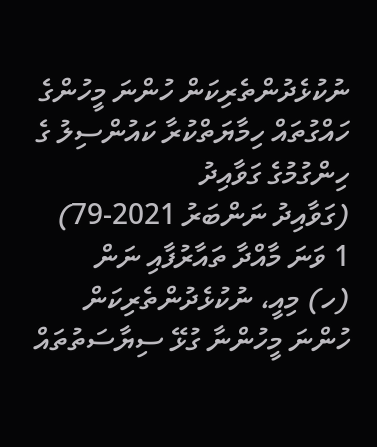ނުކުޅެދުންތެރިކަން ހުންނަ މީހުންގެ ހައްގުތައް ހިމާޔަތްކުރާ ކައުންސިލު ގެ ހިންގުމުގެ ގަވާއިދު
(ގަވާއިދު ނަންބަރު 2021-79)
1 ވަނަ މާއްދާ ތައާރުފާއި ނަން
(ހ) މިއީ، ނުކުޅެދުންތެރިކަން ހުންނަ މީހުންނާ ގުޅޭ ސިޔާސަތުތައް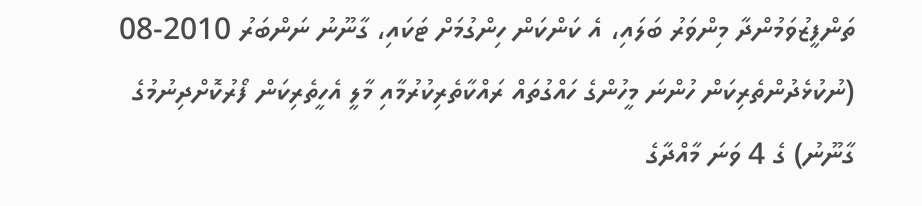ތަންފީޒުވަމުންދާ މިންވަރު ބަލައި، އެ ކަންކަން ހިންގުމަށް ޓަކައި، ގާނޫނު ނަންބަރު 2010-08 (ނުކުޅެދުންތެރިކަން ހުންނަ މީހުންގެ ހައްގުތައް ރައްކާތެރިކުރުމާއި މާލީ އެހީތެރިކަން ފޯރުކޮށްދިނުމުގެ ގާނޫނު) ގެ 4 ވަނަ މާއްދާގެ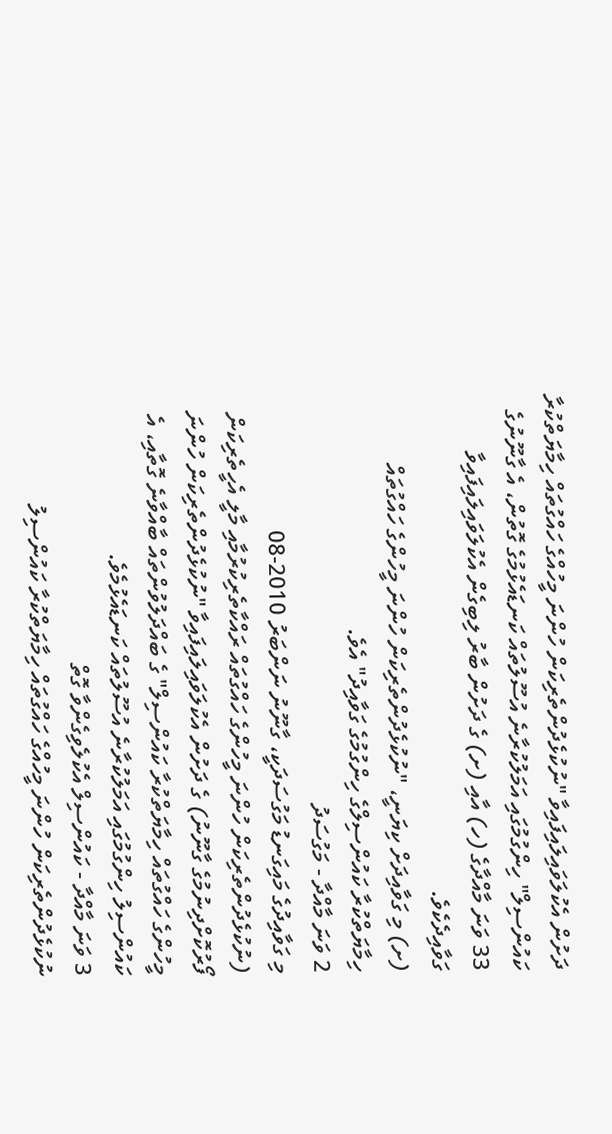ދަށުން އެކުލަވައިލައިފައިވާ "ނުކުޅެދުންތެރިކަން ހުންނަ މީހުއްގެ ހައްގުތައް ހިމާޔަތްކުރާ ކައުންސިލް" ހިންގުމުގައި އަމަލުކުރާނެ އުސޫލުތައް ކަނޑައެޅުމުގެ ގޮތުން، އެ ގާނޫނުގެ 33 ވަނަ މާއްދާގެ (ހ) އާއި (ށ) ގެ ދަށުން ބާރު ލިބިގެން އެކުލަވައިލައިފައިވާ ގަވާއިދެކެވެ.
(ށ) މި ގަވާއިދަށް ކިޔަނީ، "ނުކުޅެދުންތެރިކަން ހުންނަ މީހުންގެ ހައްގުތައް ހިމާޔަތްކުރާ ކައުންސިލްގެ ހިންގުމުގެ ގަވާއިދު" އެވެ.
2 ވަނަ މާއްދާ - މަގުސަދު
މި ގަވާއިދުގެ މައިގަނޑު މަގުސަދަކީ، ގާނޫނު ނަންބަރު 2010-08 (ނުކުޅެދުންތެރިކަން ހުންނަ މީހުންގެ ހައްގުތައް ރައްކާތެރިކުރުމާއި މާލީ އެހީތެރިކަން ފޯރުކޮށްދިނުމުގެ ގާނޫނު) ގެ ދަށުން އެކުލަވައިލައިފައިވާ "ނުކުޅެދުންތެރިކަން ހުންނަ މީހުންގެ ހައްގުތައް ހިމާޔަތްކުރާ ކައުންސިލް" ގެ ބައްދަލުވުންތައް ބާއްވާނެ ގޮތާއި، އެ ކައުންސިލު ހިންގުމުގައި އަމަލުކުރާނެ އުސޫލުތައް ކަނޑައެޅުމެވެ.
3 ވަނަ މާއްދާ - ކައުންސިލް އެކުލެވިގެންވާ ގޮތް
ނުކުޅެދުންތެރިކަން ހުންނަ މީހުއްގެ ހައްގުތައް ހިމާޔަތްކުރާ ކައުންސިލު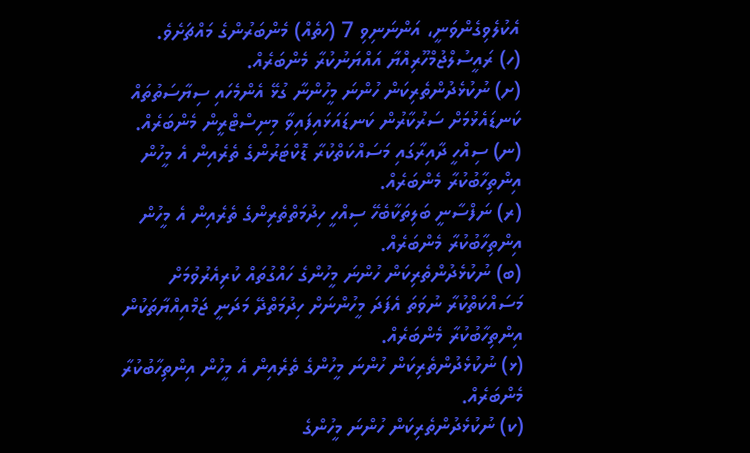އެކުލެވިގެންވަނީ، އަންނަނިވި 7 (ހަތެއް) މެންބަރުންގެ މައްޗަށެވެ.
(ހ) ރައީސުލްޖުމްހޫރިއްޔާ އައްޔަނުކުރާ މެންބަރެއް.
(ށ) ނުކުޅެދުންތެރިކަން ހުންނަ މީހުންނާ ގުޅޭ އެންމެހައި ސިޔާސަތުތައް ކަނޑައެޅުމަށް ސަރުކާރުން ކަނޑައަޅައިފައިވާ މިނިސްޓްރީން މެންބަރެއް.
(ނ) ސިއްހީ ދާއިރާގައި މަސައްކަތްކުރާ ޑޮކްޓަރުންގެ ތެރެއިން އެ މީހުން އިންތިހާބުކުރާ މެންބަރެއް.
(ރ) ނަފްސާނީ ބަލިތަކާބެހޭ ސިއްހީ ހިދުމަތްތެރިންގެ ތެރެއިން އެ މީހުން އިންތިހާބުކުރާ މެންބަރެއް.
(ބ) ނުކުޅެދުންތެރިކަން ހުންނަ މީހުންގެ ހައްގުތައް ކުރިއެރުވުމަށް މަސައްކަތްކުރާ ނުވަތަ އެފަދަ މީހުންނަށް ހިދުމަތްދޭ މަދަނީ ޖަމްއިއްޔާތަކުން އިންތިހާބުކުރާ މެންބަރެއް.
(ޅ) ނުކުޅެދުންތެރިކަން ހުންނަ މީހުންގެ ތެރެއިން އެ މީހުން އިންތިހާބުކުރާ މެންބަރެއް.
(ކ) ނުކުޅެދުންތެރިކަން ހުންނަ މީހުންގެ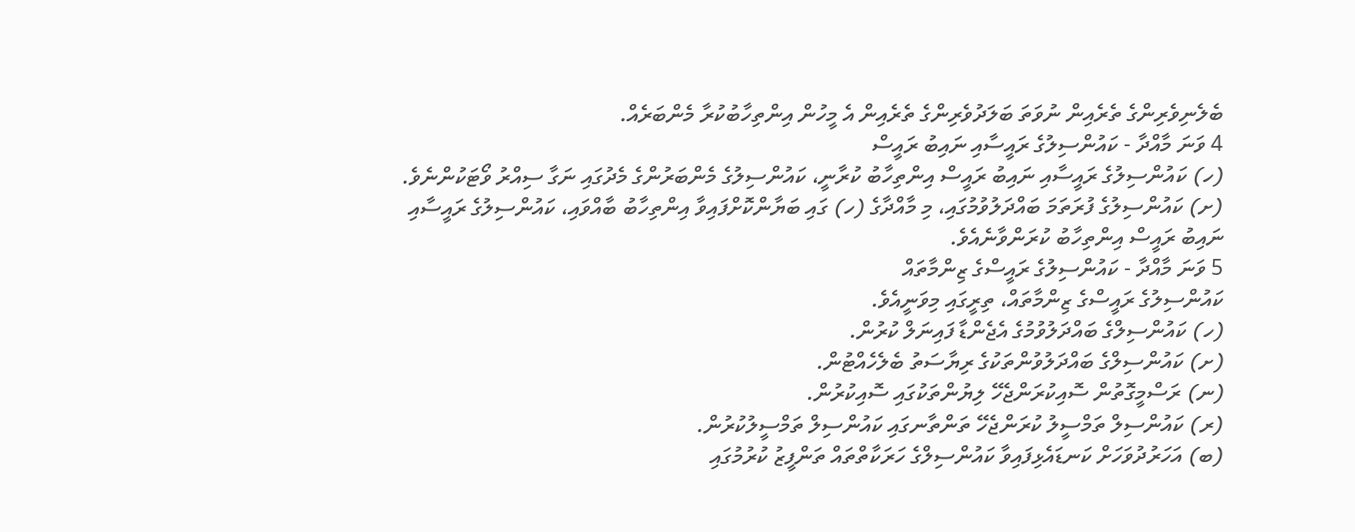ބެލެނިވެރިންގެ ތެރެއިން ނުވަތަ ބަލަދުވެރިންގެ ތެރެއިން އެ މީހުން އިންތިހާބުކުރާ މެންބަރެއް.
4 ވަނަ މާއްދާ - ކައުންސިލުގެ ރައީސާއި ނައިބު ރައީސް
(ހ) ކައުންސިލުގެ ރައީސާއި ނައިބު ރައީސް އިންތިހާބު ކުރާނީ، ކައުންސިލުގެ މެންބަރުންގެ މެދުގައި ނަގާ ސިއްރު ވޯޓަކުންނެވެ.
(ށ) ކައުންސިލުގެ ފުރަތަމަ ބައްދަލުވުމުގައި، މި މާއްދާގެ (ހ) ގައި ބަޔާންކޮށްފައިވާ އިންތިހާބު ބާއްވައި، ކައުންސިލުގެ ރައީސާއި ނައިބު ރައީސް އިންތިހާބު ކުރަންވާނެއެވެ.
5 ވަނަ މާއްދާ - ކައުންސިލުގެ ރައީސްގެ ޒިންމާތައް
ކައުންސިލުގެ ރައީސްގެ ޒިންމާތައް، ތިރީގައި މިވަނީއެވެ.
(ހ) ކައުންސިލްގެ ބައްދަލުވުމުގެ އެޖެންޑާ ފައިނަލް ކުރުން.
(ށ) ކައުންސިލްގެ ބައްދަލުވުންތަކުގެ ރިޔާސަތު ބެލެހެއްޓުން.
(ނ) ރަސްމީގޮތުން ސޮއިކުރަންޖެހޭ ލިޔުންތަކުގައި ސޮއިކުރުން.
(ރ) ކައުންސިލް ތަމްސީލު ކުރަންޖެހޭ ތަންތާނގައި ކައުންސިލް ތަމްސީލުކުރުން.
(ބ) އަހަރުދުވަހަށް ކަނޑައެޅިފައިވާ ކައުންސިލްގެ ހަރަކާތްތައް ތަންފީޒު ކުރުމުގައި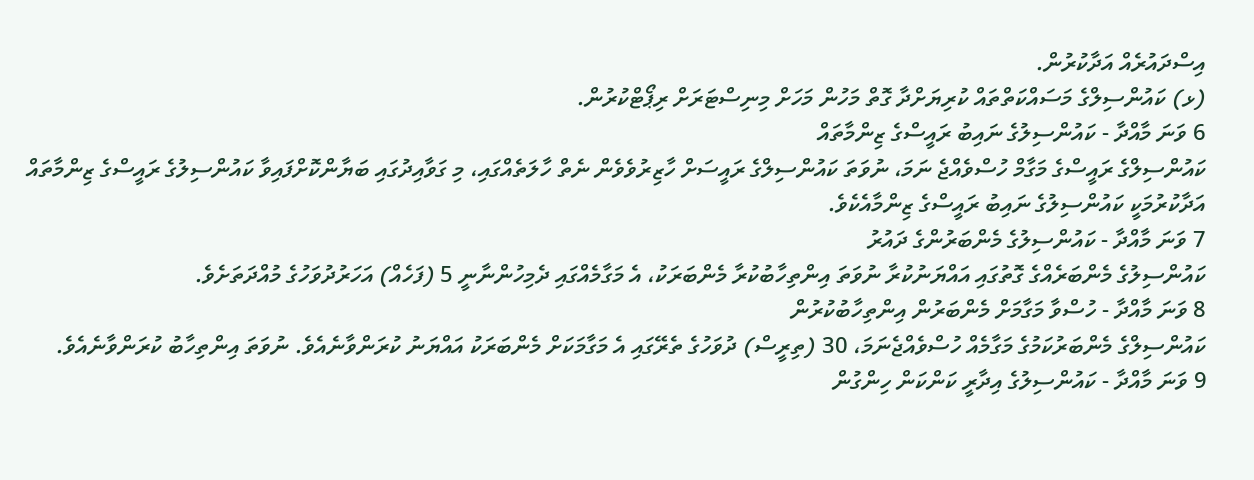އިސްދައުރެއް އަދާކުރުން.
(ޅ) ކައުންސިލްގެ މަސައްކަތްތައް ކުރިޔަށްދާ ގޮތް މަހުން މަހަށް މިނިސްޓަރަށް ރިޕޯޓްކުރުން.
6 ވަނަ މާއްދާ - ކައުންސިލުގެ ނައިބު ރައީސްގެ ޒިންމާތައް
ކައުންސިލްގެ ރައީސްގެ މަގާމް ހުސްވެއްޖެ ނަމަ، ނުވަތަ ކައުންސިލްގެ ރައީސަށް ހާޒިރުވެވެން ނެތް ހާލަތެއްގައި، މި ގަވާއިދުގައި ބަޔާންކޮށްފައިވާ ކައުންސިލުގެ ރައީސްގެ ޒިންމާތައް އަދާކުރުމަކީ ކައުންސިލުގެ ނައިބު ރައީސްގެ ޒިންމާއެކެވެ.
7 ވަނަ މާއްދާ - ކައުންސިލުގެ މެންބަރުންގެ ދައުރު
ކައުންސިލުގެ މެންބަރެއްގެ ގޮތުގައި އައްޔަނުކުރާ ނުވަތަ އިންތިހާބުކުރާ މެންބަރަކު، އެ މަގާމެއްގައި ދެމިހުންނާނީ 5 (ފަހެއް) އަހަރުދުވަހުގެ މުއްދަތަށެވެ.
8 ވަނަ މާއްދާ - ހުސްވާ މަގާމަށް މެންބަރުން އިންތިހާބުކުރުން
ކައުންސިލްގެ މެންބަރުކަމުގެ މަގާމެއް ހުސްވެއްޖެނަމަ، 30 (ތިރީސް) ދުވަހުގެ ތެރޭގައި އެ މަގާމަކަށް މެންބަރަކު އައްޔަނު ކުރަންވާނެއެވެ. ނުވަތަ އިންތިހާބު ކުރަންވާނެއެވެ.
9 ވަނަ މާއްދާ - ކައުންސިލުގެ އިދާރީ ކަންކަން ހިންގުން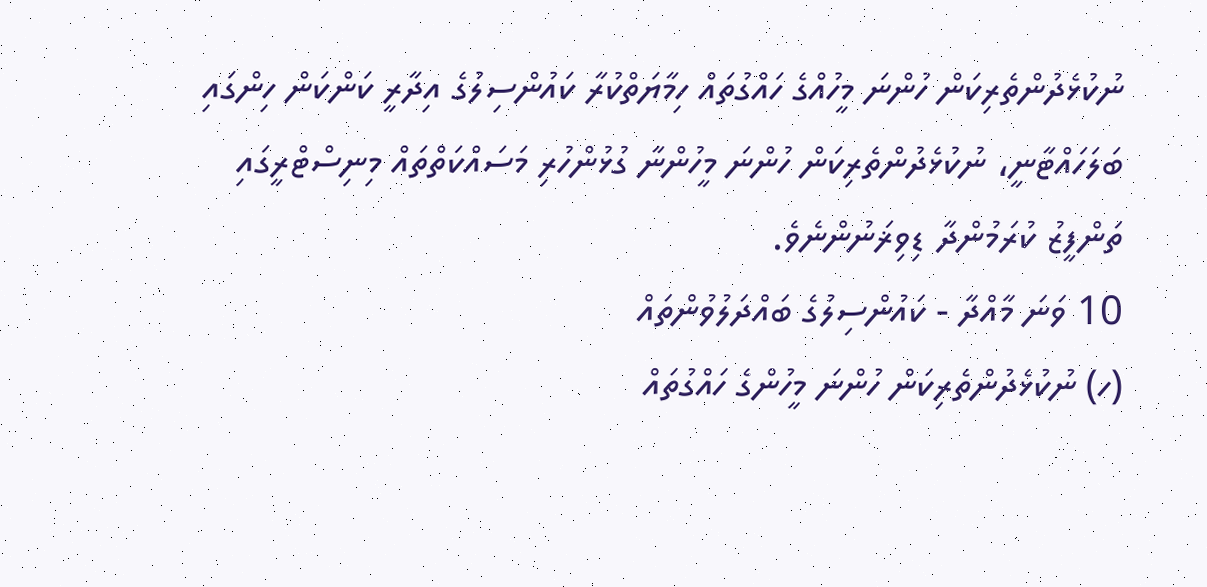ނުކުޅެދުންތެރިކަން ހުންނަ މީހުއްގެ ހައްގުތައް ހިމާޔަތްކުރާ ކައުންސިލުގެ އިދާރީ ކަންކަން ހިންގައި ބަލަހައްޓާނީ، ނުކުޅެދުންތެރިކަން ހުންނަ މީހުންނާ ގުޅުންހުރި މަސައްކަތްތައް މިނިސްޓްރީގައި ތަންފީޒު ކުރަމުންދާ ޑިވިޜަނުންނެވެ.
10 ވަނަ މާއްދާ - ކައުންސިލުގެ ބައްދަލުވުންތައް
(ހ) ނުކުޅެދުންތެރިކަން ހުންނަ މީހުންގެ ހައްގުތައް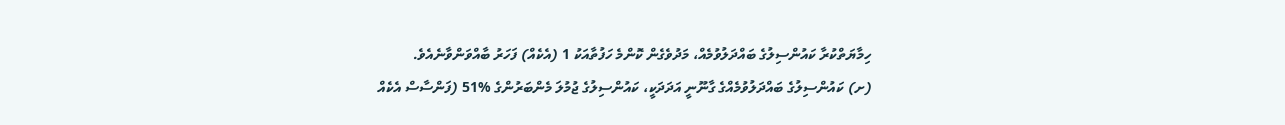ހިމާޔަތްކުރާ ކައުންސިލުގެ ބައްދަލުވުމެއް، މަދުވެގެން ކޮންމެ ހަފުތާއަކު 1 (އެކެއް) ފަހަރު ބާއްވަންވާނެއެވެ.
(ށ) ކައުންސިލުގެ ބައްދަލުވުމެއްގެ ގާނޫނީ އަދަދަކީ، ކައުންސިލުގެ ޖުމުލަ މެންބަރުންގެ %51 (ފަންސާސް އެކެއް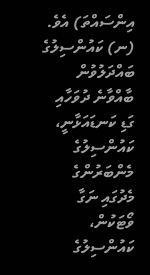އިންސައްތަ) އެވެ.
(ނ) ކައުންސިލުގެ ބައްދަލުވުން ބާއްވާނެ ދުވަހާއި ގަޑި ކަނޑައަޅާނީ، ކައުންސިލުގެ މެންބަރުންގެ މެދުގައި ނަގާ ވޯޓަކުން، ކައުންސިލުގެ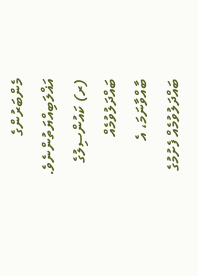މެންބަރުންގެ އަޣްލަބިއްޔަތުންނެވެ.
(ރ) ކައުންސިލުގެ ބައްދަލުވުމެއް ބާއްވާނަމަ، އެ ބައްދަލުވުމެއް ފެށުމުގެ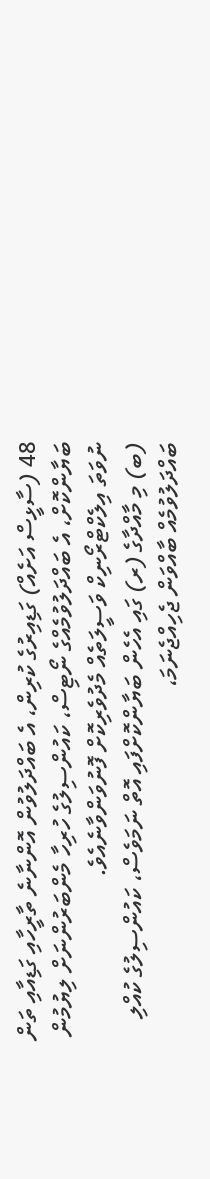48 (ސާޅީސް އަށެއް) ގަޑިއިރުގެ ކުރިން، އެ ބައްދަލުވުން އޮންނާނެ ތާރީހާއި ގަޑިއާއި ތަން ބަޔާންކޮށް، އެ ބައްދަލުވުމެއްގެ ނޯޓިސް، ކައުންސިލުގެ ހުރިހާ މެންބަރުންނަށް ލިޔުމުން ނުވަތަ އިލެކްޓްރޯނިކް ވަސީލަތެއް މެދުވެރިކޮށް ފޮނުވަންވާނެއެވެ.
(ބ) މި މާއްދާގެ (ރ) ގައި އެހެން ބަޔާންކޮށްފައި އޮތް ނަމަވެސް، ކައުންސިލުގެ ކުއްލި ބައްދަލުވުމެއް ބާއްވަން ޖެހިއްޖެނަމަ،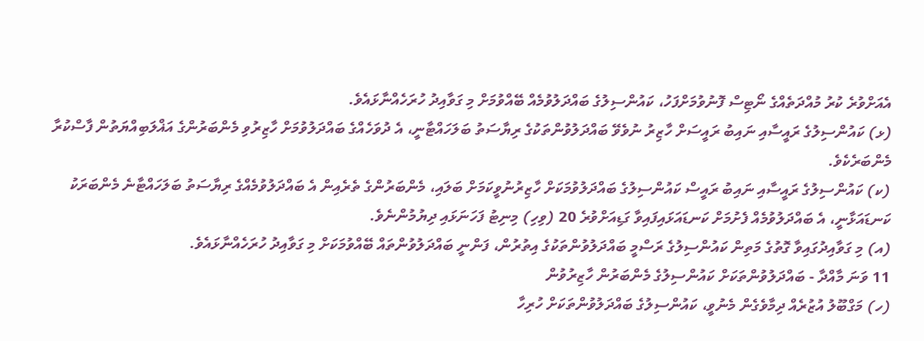އެއަށްވުރެ ކުރު މުއްދަތެއްގެ ނޯޓިސް ފޮނުވުމަށްފަހު، ކައުންސިލުގެ ބައްދަލުވުމެއް ބޭއްވުމަށް މި ގަވާއިދު ހުރަހެއްނާޅައެވެ.
(ޅ) ކައުންސިލުގެ ރައީސާއި ނައިބު ރައީސަށް ހާޒިރު ނުވެވޭ ބައްދަލުވުންތަކުގެ ރިޔާސަތު ބަލަހައްޓާނީ، އެ ދުވަހެއްގެ ބައްދަލުވުމަށް ހާޒިރުވި މެންބަރުންގެ އަޣްލަބިއްޔަތުން ފާސްކުރާ މެންބަރެކެވެ.
(ކ) ކައުންސިލުގެ ރައީސާއި ނައިބު ރައީސް ކައުންސިލުގެ ބައްދަލުވުމަކަށް ހާޒިރުނުވީކަމަށް ބަލައި، މެންބަރުންގެ ތެރެއިން އެ ބައްދަލުވުމެއްގެ ރިޔާސަތު ބަލަހައްޓާނެ މެންބަރަކު ކަނޑައަޅާނީ، އެ ބައްދަލުވުމެއް ފެށުމަށް ކަނޑައަޅައިފައިވާ ގަޑިއަށްވުރެ 20 (ވިހި) މިނިޓު ފަހަނަޅައި ދިޔުމުންނެވެ.
(އ) މި ގަވާއިދުގައިވާ ގޮތުގެ މަތިން ކައުންސިލުގެ ރަސްމީ ބައްދަލުވުންތަކުގެ އިތުރުން، ފަންނީ ބައްދަލުވުންތައް ބޭއްވުމަކަށް މި ގަވާއިދު ހުރަހެއްނާޅައެވެ.
11 ވަނަ މާއްދާ - ބައްދަލުވުންތަކަށް ކައުންސިލުގެ މެންބަރުން ހާޒިރުވުން
(ހ) މަގްބޫލު އުޒުރެއް ދިމާވެގެން މެނުވީ، ކައުންސިލުގެ ބައްދަލުވުންތަކަށް ހުރިހާ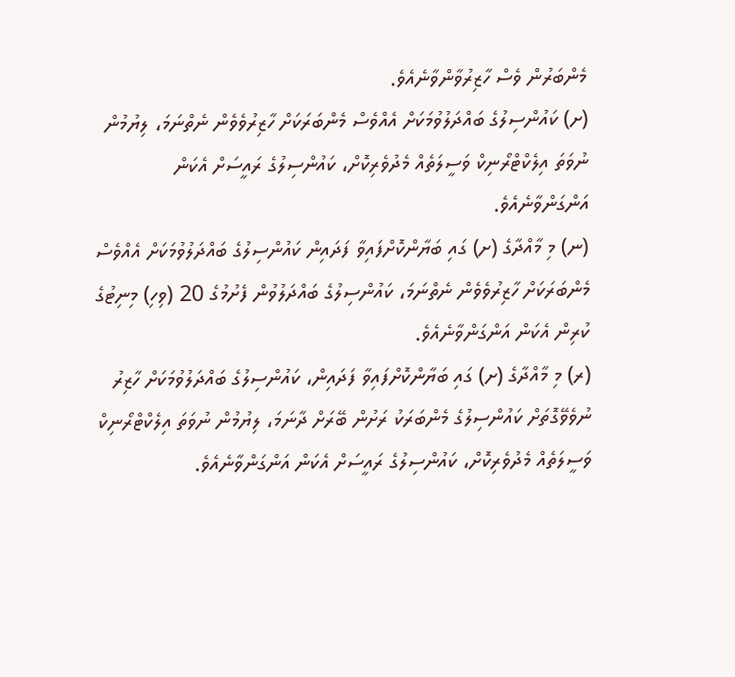މެންބަރުން ވެސް ހާޒިރުވާންވާނެއެވެ.
(ށ) ކައުންސިލުގެ ބައްދަލުވުމަކަށް އެއްވެސް މެންބަރަކަށް ހާޒިރުވެވެން ނެތްނަމަ، ލިޔުމުން ނުވަތަ އިލެކްޓްރޯނިކް ވަސީލަތެއް މެދުވެރިކޮށް، ކައުންސިލުގެ ރައީސަށް އެކަން އަންގަންވާނެއެވެ.
(ނ) މި މާއްދާގެ (ށ) ގައި ބަޔާންކޮށްފައިވާ ފަދައިން ކައުންސިލުގެ ބައްދަލުވުމަކަށް އެއްވެސް މެންބަރަކަށް ހާޒިރުވެވެން ނެތްނަމަ، ކައުންސިލުގެ ބައްދަލުވުން ފެށުމުގެ 20 (ވިހި) މިނިޓުގެ ކުރިން އެކަން އަންގަންވާނެއެވެ.
(ރ) މި މާއްދާގެ (ށ) ގައި ބަޔާންކޮށްފައިވާ ފަދައިން، ކައުންސިލުގެ ބައްދަލުވުމަކަށް ހާޒިރު ނުވެވޭގޮތަށް ކައުންސިލުގެ މެންބަރަކު ރަށުން ބޭރަށް ދާނަމަ، ލިޔުމުން ނުވަތަ އިލެކްޓްރޯނިކް ވަސީލަތެއް މެދުވެރިކޮށް، ކައުންސިލުގެ ރައީސަށް އެކަން އަންގަންވާނެއެވެ.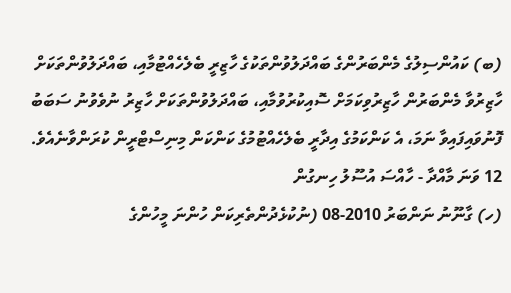(ބ) ކައުންސިލުގެ މެންބަރުންގެ ބައްދަލުވުންތަކުގެ ހާޒިރީ ބެލެހެއްޓުމާއި، ބައްދަލުވުންތަކަށް ހާޒިރުވާ މެންބަރުން ހާޒިރުވިކަމަށް ސޮއިކުރުވުމާއި، ބައްދަލުވުންތަކަށް ހާޒިރު ނުވެވުނު ސަބަބު ފޮނުވައިފައިވާ ނަމަ، އެ ކަންކަމުގެ އިދާރީ ބެލެހެއްޓުމުގެ ކަންކަން މިނިސްޓްރީން ކުރަންވާނެއެވެ.
12 ވަނަ މާއްދާ - ހާއްސަ އުސޫލު ހިނގުން
(ހ) ގާނޫނު ނަންބަރު 2010-08 (ނުކުޅެދުންތެރިކަން ހުންނަ މީހުންގެ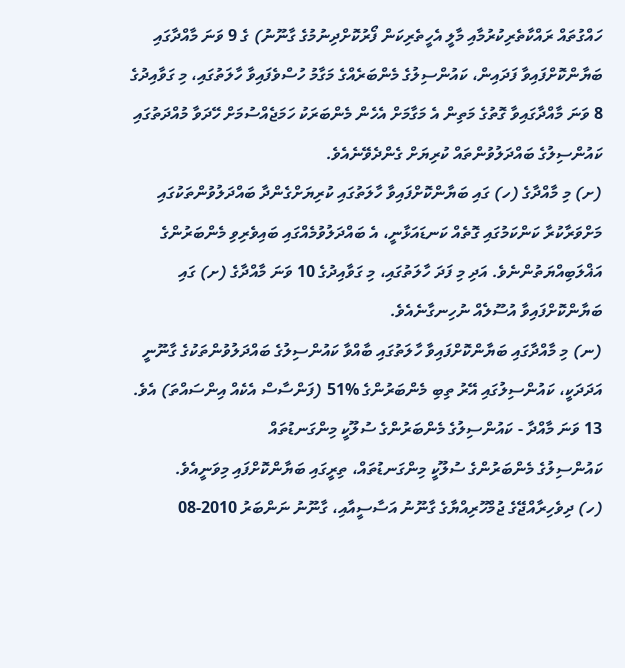ހައްގުތައް ރައްކާތެރިކުރުމާއި މާލީ އެހީތެރިކަން ފޯރުކޮށްދިނުމުގެ ގާނޫނު) ގެ 9 ވަނަ މާއްދާގައި ބަޔާންކޮށްފައިވާ ފަދައިން، ކައުންސިލުގެ މެންބަރެއްގެ މަގާމު ހުސްވެފައިވާ ހާލަތުގައި، މި ގަވާއިދުގެ 8 ވަނަ މާއްދާގައިވާ ގޮތުގެ މަތިން އެ މަގާމަށް އެހެން މެންބަރަކު ހަމަޖެއްސުމަށް ހޭދަވާ މުއްދަތުގައި ކައުންސިލުގެ ބައްދަލުވުންތައް ކުރިޔަށް ގެންދެވޭނެއެވެ.
(ށ) މި މާއްދާގެ (ހ) ގައި ބަޔާންކޮށްފައިވާ ހާލަތުގައި ކުރިޔަށްގެންދާ ބައްދަލުވުންތަކުގައި މަށްވަރާކުރާ ކަންކަމުގައި ގޮތެއް ކަނޑައަޅާނީ، އެ ބައްދަލުވުމެއްގައި ބައިވެރިވި މެންބަރުންގެ އަޣްލަބިއްޔަތުންނެވެ. އަދި މި ފަދަ ހާލަތުގައި، މި ގަވާއިދުގެ 10 ވަނަ މާއްދާގެ (ށ) ގައި ބަޔާންކޮށްފައިވާ އުސޫލެއް ނުހިނގާނެއެވެ.
(ނ) މި މާއްދާގައި ބަޔާންކޮށްފައިވާ ހާލަތުގައި ބާއްވާ ކައުންސިލުގެ ބައްދަލުވުންތަކުގެ ގާނޫނީ އަދަދަކީ، ކައުންސިލުގައި އޭރު ތިބި މެންބަރުންގެ %51 (ފަންސާސް އެކެއް އިންސައްތަ) އެވެ.
13 ވަނަ މާއްދާ - ކައުންސިލުގެ މެންބަރުންގެ ސުލޫކީ މިންގަނޑުތައް
ކައުންސިލުގެ މެންބަރުންގެ ސުލޫކީ މިންގަނޑުތައް، ތިރީގައި ބަޔާންކޮށްފައި މިވަނީއެވެ.
(ހ) ދިވެހިރާއްޖޭގެ ޖުމްހޫރިއްޔާގެ ގާނޫނު އަސާސީއާއި، ގާނޫނު ނަންބަރު 2010-08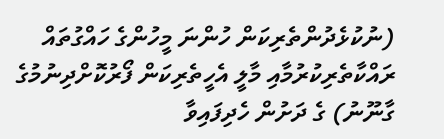(ނުކުޅެދުންތެރިކަން ހުންނަ މީހުންގެ ހައްގުތައް ރައްކާތެރިކުރުމާއި މާލީ އެހީތެރިކަން ފޯރުކޮށްދިނުމުގެ ގާނޫނު) ގެ ދަށުން ހެދިފައިވާ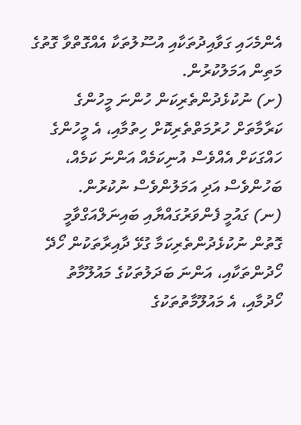އެންމެހައި ގަވާއިދުތަކާއި އުސޫލުތަކާ އެއްގޮތްވާ ގޮތުގެ މަތިން އަމަލުކުރުން.
(ށ) ނުކުޅެދުންތެރިކަން ހުންނަ މީހުންގެ ކަރާމާތަށް ހުރުމަތްތެރިކޮށް ހިތުމާއި، އެ މީހުންގެ ހައްގަކަށް އެއްވެސް އުނިކަމެއް އަންނަ ކަމެއް، ބަހުންވެސް އަދި އަމަލުންވެސް ނުކުރުން.
(ނ) ގައުމީ ފެންވަރުގައްޔާއި ބައިނަލްއަގްވާމީ ގޮތުން ނުކުޅެދުންތެރިކަމާ ގުޅޭ ދާއިރާތަކުން ހޯދޭ ހޯދުންތަކާއި، އަންނަ ބަދަލުތަކުގެ މައުލޫމާތު ހޯދުމާއި، އެ މައުލޫމާތުތަކުގެ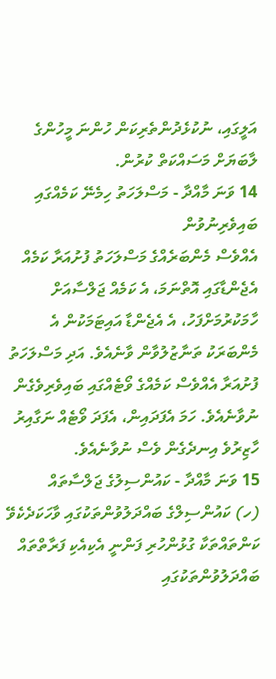އަލީގައި، ނުކުޅެދުންތެރިކަން ހުންނަ މީހުންގެ ލާބަޔަށް މަސައްކަތް ކުރުން.
14 ވަނަ މާއްދާ - މަސްލަހަތު ހިމެނޭ ކަމެއްގައި ބައިވެރިނުވުން
އެއްވެސް މެންބަރެއްގެ މަސްލަހަތު ފުށުއަރާ ކަމެއް އެޖެންޑާގައި އޮތްނަމަ، އެ ކަމެއް ޖަލްސާއަށް ހާމަކުރުމަށްފަހު، އެ އެޖެންޑާ އައިޓަމަކުން އެ މެންބަރަކު ތަނާޒުލުވާން ވާނެއެވެ. އަދި މަސްލަހަތު ފުށުއަރާ އެއްވެސް ކަމެއްގެ ވޯޓެއްގައި ބައިވެރިވެގެން ނުވާނެއެވެ. ހަމަ އެފަދައިން، އެފަދަ ވޯޓެއް ނަގާއިރު ހާޒިރުވެ އިނދެގެން ވެސް ނުވާނެއެވެ.
15 ވަނަ މާއްދާ - ކައުންސިލުގެ ޖަލްސާތައް
(ހ) ކައުންސިލްގެ ބައްދަލުވުންތަކުގައި ވާހަކަދެކެވޭ ކަންތައްތަކާ ގުޅުންހުރި ފަންނީ އެކިއެކި ފަރާތްތައް ބައްދަލުވުންތަކުގައި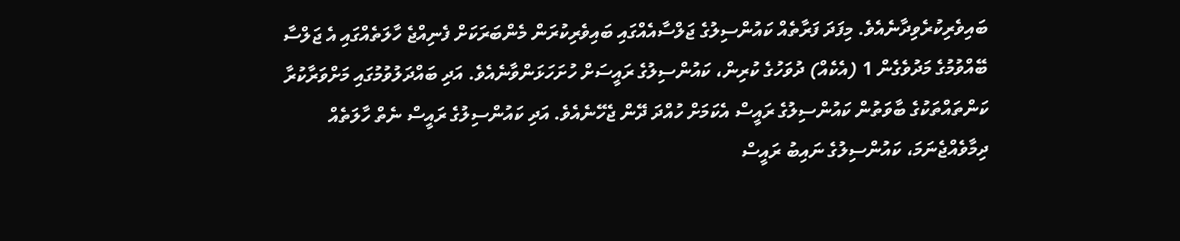ބައިވެރިކުރެވިދާނެއެވެ. މިފަދަ ފަރާތެއް ކައުންސިލުގެ ޖަލްސާއެއްގައި ބައިވެރިކުރަން މެންބަރަކަށް ފެނިއްޖެ ހާލަތެއްގައި އެ ޖަލްސާ ބޭއްވުމުގެ މަދުވެގެން 1 (އެކެއް) ދުވަހުގެ ކުރިން، ކައުންސިލުގެ ރައީސަށް ހުށަހަޅަންވާނެއެވެ. އަދި ބައްދަލުވުމުގައި މަށްވަރާކުރާ ކަންތައްތަކުގެ ބާވަތުން ކައުންސިލުގެ ރައީސް އެކަމަށް ހުއްދަ ދޭން ޖެހޭނެއެވެ. އަދި ކައުންސިލުގެ ރައީސް ނެތް ހާލަތެއް ދިމާވެއްޖެނަމަ، ކައުންސިލުގެ ނައިބު ރައީސް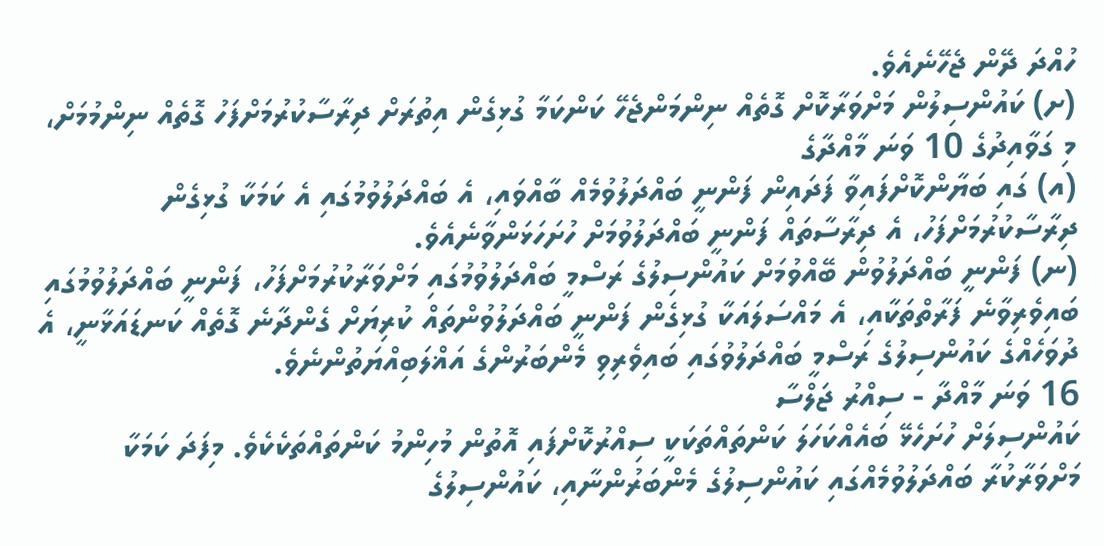ހުއްދަ ދޭން ޖެހޭނެއެވެ.
(ށ) ކައުންސިލުން މަށްވަރާކޮށް ގޮތެއް ނިންމަންޖެހޭ ކަންކަމާ ގުޅިގެން އިތުރަށް ދިރާސާކުރުމަށްފަހު ގޮތެއް ނިންމުމަށް، މި ގަވާއިދުގެ 10 ވަނަ މާއްދާގެ
(އ) ގައި ބަޔާންކޮށްފައިވާ ފަދައިން ފަންނީ ބައްދަލުވުމެއް ބާއްވައި، އެ ބައްދަލުވުމުގައި އެ ކަމަކާ ގުޅިގެން ދިރާސާކުރުމަށްފަހު، އެ ދިރާސާތައް ފަންނީ ބައްދަލުވުމަށް ހުށަހަޅަންވާނެއެވެ.
(ނ) ފަންނީ ބައްދަލުވުން ބޭއްވުމަށް ކައުންސިލުގެ ރަސްމީ ބައްދަލުވުމުގައި މަށްވަރާކުރުމަށްފަހު، ފަންނީ ބައްދަލުވުމުގައި ބައިވެރިވާނެ ފަރާތްތަކާއި، އެ މައްސަލައަކާ ގުޅިގެން ފަންނީ ބައްދަލުވުންތައް ކުރިޔަށް ގެންދާނެ ގޮތެއް ކަނޑައަޅާނީ، އެ ދުވަހެއްގެ ކައުންސިލުގެ ރަސްމީ ބައްދަލުވުގައި ބައިވެރިވި މެންބަރުންގެ އަޣްލަބިއްޔަތުންނެވެ.
16 ވަނަ މާއްދާ - ސިއްރު ޖަލްސާ
ކައުންސިލަށް ހުށަހެޅޭ ބައެއްކަހަލަ ކަންތައްތަކަކީ ސިއްރުކޮށްފައި އޮތުން މުހިންމު ކަންތައްތަކެކެވެ. މިފަދަ ކަމަކާ މަށްވަރާކުރާ ބައްދަލުވުމެއްގައި ކައުންސިލުގެ މެންބަރުންނާއި، ކައުންސިލުގެ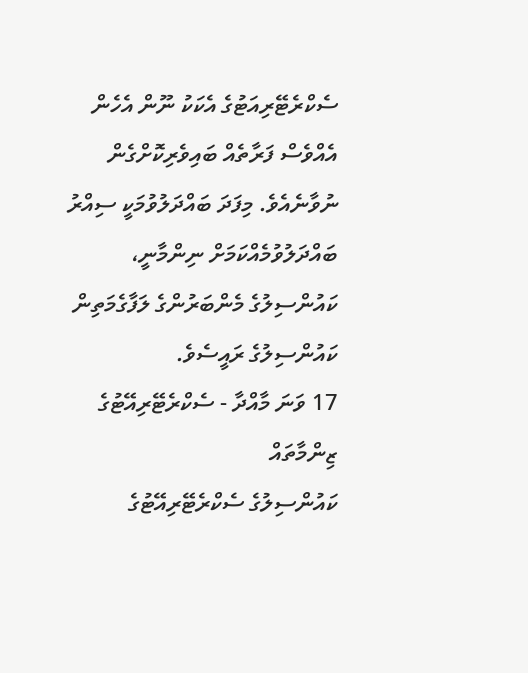ސެކްރެޓޭރިއަޓުގެ އެކަކު ނޫން އެހެން އެއްވެސް ފަރާތެއް ބައިވެރިކޮށްގެން ނުވާނެއެވެ. މިފަދަ ބައްދަލުވުމަކީ ސިއްރު ބައްދަލުވުމެއްކަމަށް ނިންމާނީ، ކައުންސިލުގެ މެންބަރުންގެ ލަފާގެމަތިން ކައުންސިލުގެ ރައީސެވެ.
17 ވަނަ މާއްދާ - ސެކްރެޓޭރިއޭޓުގެ ޒިންމާތައް
ކައުންސިލުގެ ސެކްރެޓޭރިއޭޓުގެ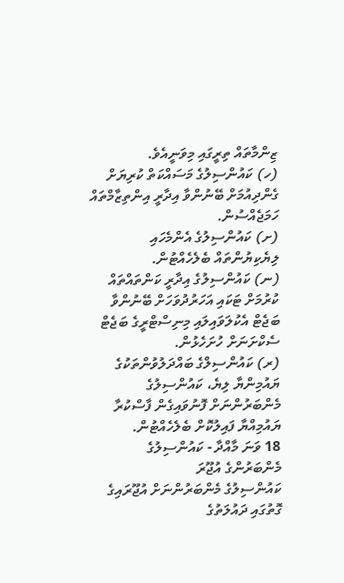ޒިންމާތައް ތިރީގައި މިވަނީއެވެ.
(ހ) ކައުންސިލުގެ މަސައްކަތް ކުރިޔަށް ގެންދިއުމަށް ބޭނުންވާ އިދާރީ އިންތިޒާމްތައް ހަމަޖެއްސުން.
(ށ) ކައުންސިލުގެ އެންމެހައި ލިޔެކިޔުންތައް ބެލެހެއްޓުން.
(ނ) ކައުންސިލުގެ އިދާރީ ކަންތައްތައް ކުރުމަށް ޓަކައި އަހަރުދުވަހަށް ބޭނުންވާ ބަޖެޓް އެކުލަވައިލައި މިނިސްޓްރީގެ ބަޖެޓް ސެކްށަނަށް ހުށަހެޅުން.
(ރ) ކައުންސިލްގެ ބައްދަލުވުންތަކުގެ ޔައުމިންޔާ ލިޔެ، ކައުންސިލުގެ މެންބަރުންނަށް ފޮނުވައިގެން ފާސްކުރާ ޔައުމިއްޔާ ފައިލުކޮށް ބެލެހެއްޓުން.
18 ވަނަ މާއްދާ - ކައުންސިލުގެ މެންބަރުންގެ އުޖޫރަ
ކައުންސިލުގެ މެންބަރުންނަށް އުޖޫރައިގެ ގޮތުގައި ދައުލަތުގެ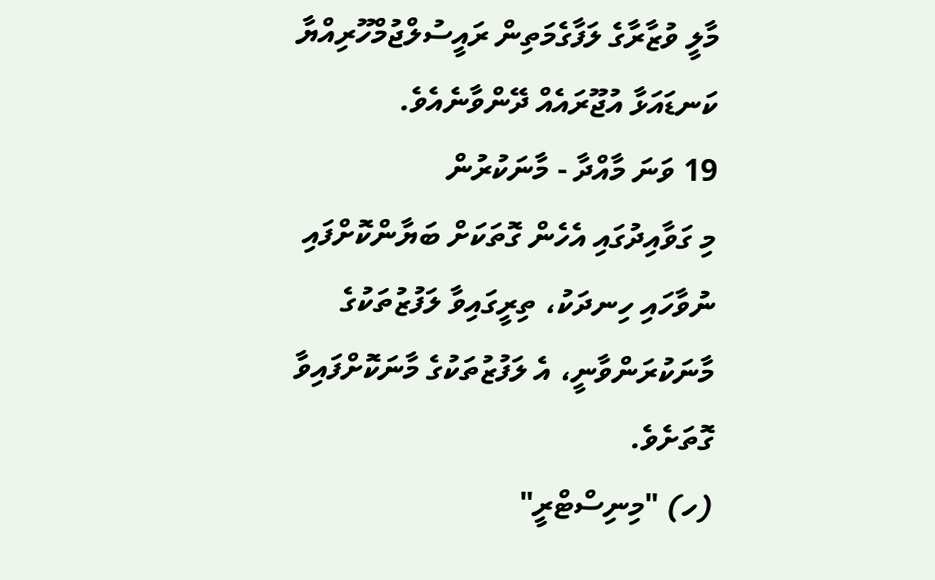މާލީ ވުޒާރާގެ ލަފާގެމަތިން ރައީސުލްޖުމްހޫރިއްޔާ ކަނޑައަޅާ އުޖޫރައެއް ދޭންވާނެއެވެ.
19 ވަނަ މާއްދާ - މާނަކުރުން
މި ގަވާއިދުގައި އެހެން ގޮތަކަށް ބަޔާންކޮށްފައި ނުވާހައި ހިނދަކު، ތިރީގައިވާ ލަފުޒުތަކުގެ މާނަކުރަންވާނީ، އެ ލަފުޒުތަކުގެ މާނަކޮށްފައިވާ ގޮތަށެވެ.
(ހ) "މިނިސްޓްރީ"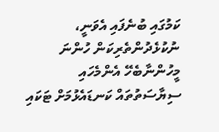ކަމުގައި ބުނެފައި އެވަނީ، ނުކުޅެދުންތެރިކަން ހުންނަ މީހުންނާބެހޭ އެންމެހައި ސިޔާސަތުތައް ކަނޑައެޅުމަށް ޓަކައި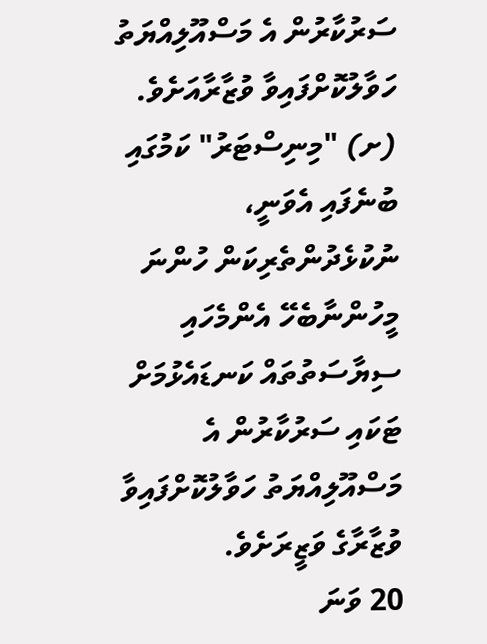ސަރުކާރުން އެ މަސްއޫލިއްޔަތު ހަވާލުކޮށްފައިވާ ވުޒާރާއަށެވެ.
(ށ) "މިނިސްޓަރު" ކަމުގައި ބުނެފައި އެވަނީ، ނުކުޅެދުންތެރިކަން ހުންނަ މީހުންނާބެހޭ އެންމެހައި ސިޔާސަތުތައް ކަނޑައެޅުމަށް ޓަކައި ސަރުކާރުން އެ މަސްއޫލިއްޔަތު ހަވާލުކޮށްފައިވާ ވުޒާރާގެ ވަޒީރަށެވެ.
20 ވަނަ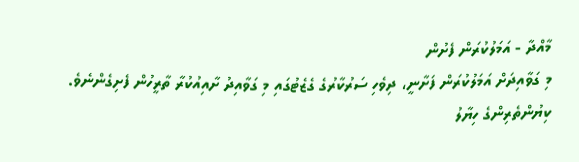މާއްދާ - އަމަލުކުރަން ފެށުން
މި ގަވާއިދަށް އަމަލުކުރަން ފަށާނީ، ދިވެހި ސަރުކާރުގެ ގެޒެޓުގައި މި ގަވާއިދު ށާއިއުކުރާ ތާރީހުން ފެށިގެންނެވެ.
ކިޔުންތެރިންގެ ހިޔާލު